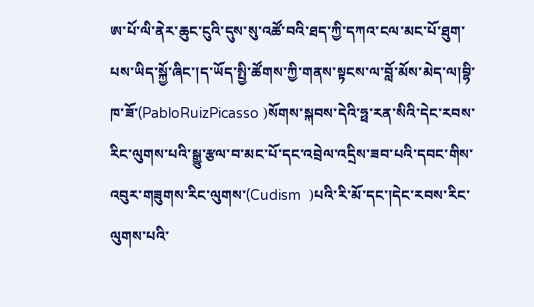ཨ་པོ་ལི་ནེར་ཆུང་ངུའི་དུས་སུ་འཚོ་བའི་ཐད་ཀྱི་དཀའ་ངལ་མང་པོ་ཐུག་པས་ཡིད་སྐྱོ་ཞིང་།ད་ཡོད་སྤྱི་ཚོགས་ཀྱི་གནས་སྟངས་ལ་བློ་མོས་མེད་ལ།བྷི་ཁ་ཟོ་(PabloRuizPicasso )སོགས་སྐབས་དེའི་ཧྥ་རན་སིའི་དེང་རབས་རིང་ལུགས་པའི་སྒྱུ་རྩལ་བ་མང་པོ་དང་འབྲེལ་འདྲིས་ཟབ་པའི་དབང་གིས་འབུར་གཟུགས་རིང་ལུགས་(Cudism  )པའི་རི་མོ་དང་།དེང་རབས་རིང་ལུགས་པའི་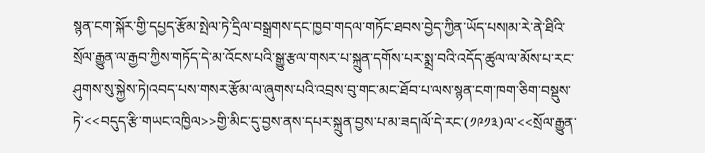སྙན་ངག་སྐོར་གྱི་དཔྱད་རྩོམ་སྤེལ་ཏེ་དྲིལ་བསྒྲགས་དང་ཁྱབ་གདལ་གཏོང་ཐབས་བྱེད་ཀྱིན་ཡོད་པས།མ་རེ་ནེ་ཐིའི་སྲོལ་རྒྱུན་ལ་རྒྱབ་ཀྱིས་གཏོད་དེ་མ་འོངས་པའི་སྒྱུ་རྩལ་གསར་པ་སྐྲུན་དགོས་པར་སྨྲ་བའི་འདོད་ཚུལ་ལ་མོས་པ་རང་ཤུགས་སུ་སྐྱེས་ཏེ།འབད་པས་གསར་རྩོམ་ལ་ཞུགས་པའི་འབྲས་བུ་གང་མང་ཐོབ་པ་ལས་སྙན་ངག་ཁག་ཅིག་བསྡུས་ཏེ་<<བདུད་རྩི་གཡང་འཁྱིལ>>གྱི་མིང་དུ་བྱས་ནས་དཔར་སྐྲུན་བྱས་པ་མ་ཟད།ལོ་དེ་རང་(༡༩༡༣)ལ་<<སྲོལ་རྒྱུན་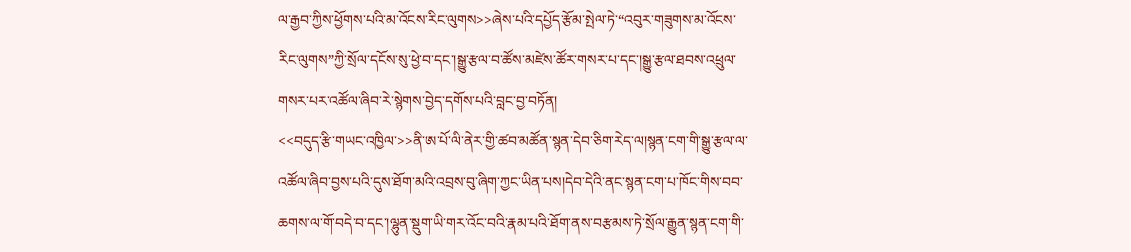ལ་རྒྱབ་ཀྱིས་ཕྱོགས་པའི་མ་འོངས་རིང་ལུགས>>ཞེས་པའི་དཔྱོད་རྩོམ་སྤེལ་ཏེ་“འབུར་གཟུགས་མ་འོངས་རིང་ལུགས”ཀྱི་སྲོལ་དངོས་སུ་ཕྱེ་བ་དང་།སྒྱུ་རྩལ་བ་ཚོས་མཛེས་ཚོར་གསར་པ་དང་།སྒྱུ་རྩལ་ཐབས་འཕྲུལ་གསར་པར་འཚོལ་ཞིབ་རེ་སྙེགས་བྱེད་དགོས་པའི་བླང་བྱ་བཏོན།
<<བདུད་རྩི་གཡང་འཁྱིལ་>>ནི་ཨ་པོ་ལི་ནེར་གྱི་ཚབ་མཚོན་སྙན་དེབ་ཅིག་རེད་ལ།སྙན་ངག་གི་སྒྱུ་རྩལ་ལ་འཚོལ་ཞིབ་བྱས་པའི་དུས་ཐོག་མའི་འབྲས་བུ་ཞིག་ཀྱང་ཡིན་པས།དེབ་དེའི་ནང་སྙན་ངག་པ་ཁོང་གིས་བབ་ཆགས་ལ་གོ་བདེ་བ་དང་།ལྷུན་སྡུག་ཡི་གར་འོང་བའི་རྣམ་པའི་ཐོག་ནས་བརྩམས་ཏེ་སྲོལ་རྒྱུན་སྙན་ངག་གི་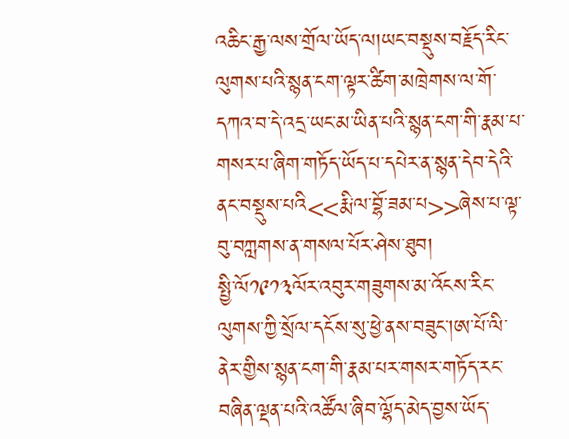འཆིང་རྒྱ་ལས་གྲོལ་ཡོད་ལ།ཡང་བསྡུས་བརྗོད་རིང་ལུགས་པའི་སྙན་ངག་ལྟར་ཚིག་མཁྲེགས་ལ་གོ་དཀའ་བ་དེ་འདྲ་ཡང་མ་ཡིན་པའི་སྙན་ངག་གི་རྣམ་པ་གསར་པ་ཞིག་གཏོད་ཡོད་པ་དཔེར་ན་སྙན་དེབ་དེའི་ནང་བསྡུས་པའི<<རྨི་ལ་བྷོ་ཟམ་པ>>ཞེས་པ་ལྟ་བུ་བཀླགས་ན་གསལ་པོར་ཤེས་ཐུབ།
སྤྱི་ལོ༡༩༡༣ལོར་འབུར་གཟུགས་མ་འོངས་རིང་ལུགས་ཀྱི་སྲོལ་དངོས་སུ་ཕྱེ་ནས་བཟུང་།ཨ་པོ་ལི་ནེར་གྱིས་སྙན་ངག་གི་རྣམ་པར་གསར་གཏོད་རང་བཞིན་ལྡན་པའི་འཚོལ་ཞིབ་ལྷོད་མེད་བྱས་ཡོད་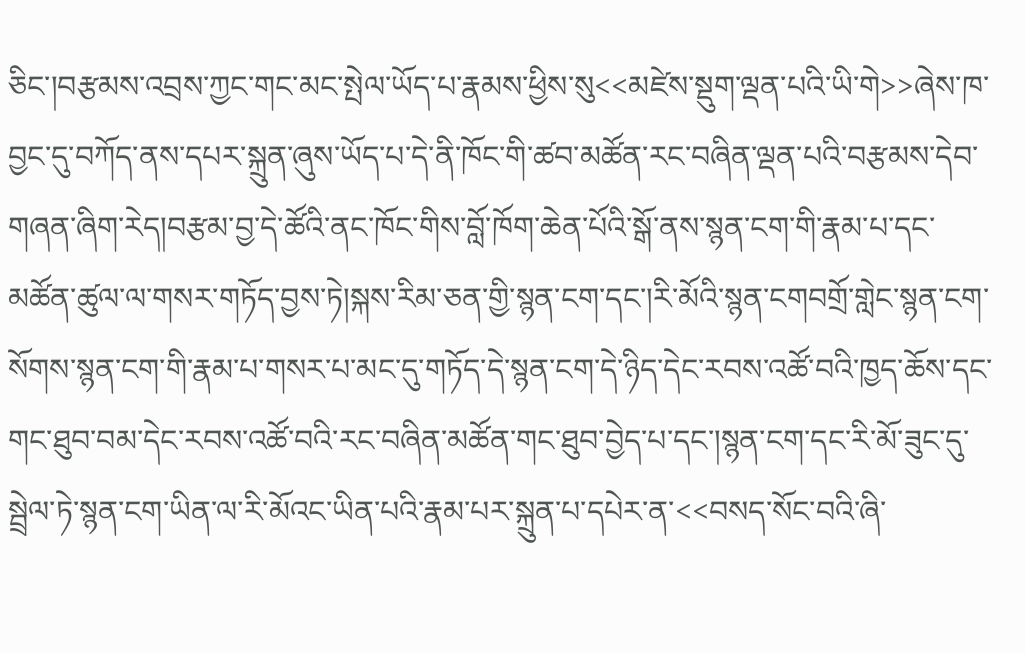ཅིང་།བརྩམས་འབྲས་ཀྱང་གང་མང་སྤེལ་ཡོད་པ་རྣམས་ཕྱིས་སུ<<མཛེས་སྡུག་ལྡན་པའི་ཡི་གེ>>ཞེས་ཁ་བྱང་དུ་བཀོད་ནས་དཔར་སྐྲུན་ཞུས་ཡོད་པ་དེ་ནི་ཁོང་གི་ཚབ་མཚོན་རང་བཞིན་ལྡན་པའི་བརྩམས་དེབ་གཞན་ཞིག་རེད།བརྩམ་བྱ་དེ་ཚོའི་ནང་ཁོང་གིས་བློ་ཁོག་ཆེན་པོའི་སྒོ་ནས་སྙན་ངག་གི་རྣམ་པ་དང་མཚོན་ཚུལ་ལ་གསར་གཏོད་བྱས་ཏེ།སྐས་རིམ་ཅན་གྱི་སྙན་ངག་དང་།རི་མོའི་སྙན་ངགབགྲོ་གླེང་སྙན་ངག་སོགས་སྙན་ངག་གི་རྣམ་པ་གསར་པ་མང་དུ་གཏོད་དེ་སྙན་ངག་དེ་ཉིད་དེང་རབས་འཚོ་བའི་ཁྱད་ཆོས་དང་གང་ཐུབ་བམ་དེང་རབས་འཚོ་བའི་རང་བཞིན་མཚོན་གང་ཐུབ་བྱེད་པ་དང་།སྙན་ངག་དང་རི་མོ་ཟུང་དུ་སྦྲེལ་ཏེ་སྙན་ངག་ཡིན་ལ་རི་མོའང་ཡིན་པའི་རྣམ་པར་སྐྲུན་པ་དཔེར་ན་<<བསད་སོང་བའི་ཞི་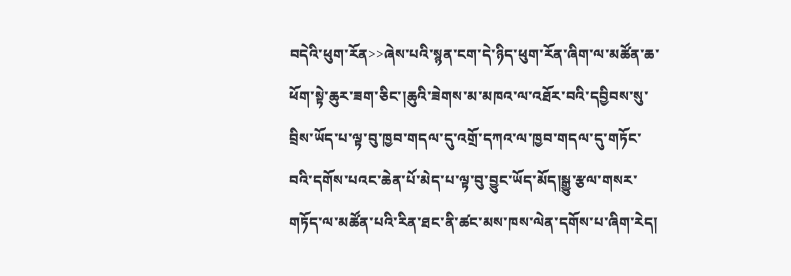བདེའི་ཕུག་རོན>>ཞེས་པའི་སྙན་ངག་དེ་ཉིད་ཕུག་རོན་ཞིག་ལ་མཚོན་ཆ་ཕོག་སྟེ་ཆུར་ཟག་ཅིང་།ཆུའི་ཟེགས་མ་མཁའ་ལ་འཐོར་བའི་དབྱིབས་སུ་བྲིས་ཡོད་པ་ལྟ་བུ་ཁྱབ་གདལ་དུ་འགྲོ་དཀའ་ལ་ཁྱབ་གདལ་དུ་གཏོང་བའི་དགོས་པའང་ཆེན་པོ་མེད་པ་ལྟ་བུ་བྱུང་ཡོད་མོད།སྒྱུ་རྩལ་གསར་གཏོད་ལ་མཚོན་པའི་རིན་ཐང་ནི་ཚང་མས་ཁས་ལེན་དགོས་པ་ཞིག་རེད།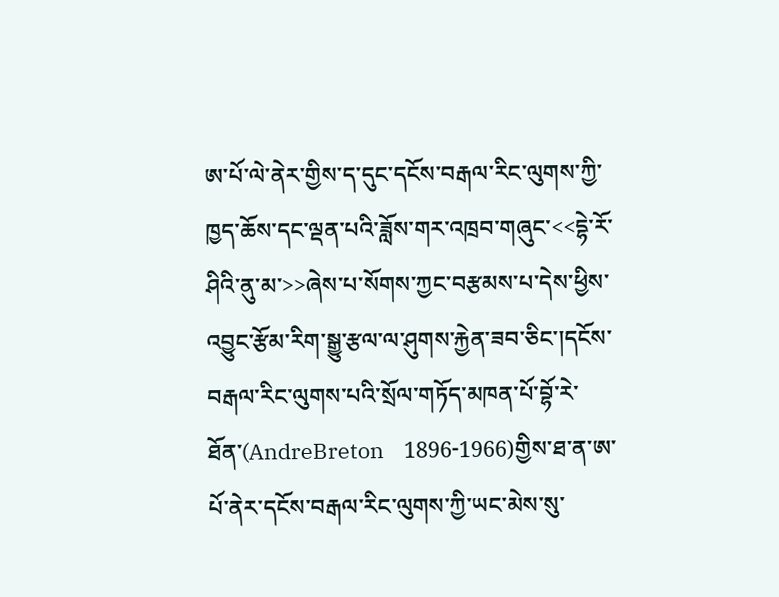ཨ་པོ་ལེ་ནེར་གྱིས་ད་དུང་དངོས་བརྒལ་རིང་ལུགས་ཀྱི་ཁྱད་ཆོས་དང་ལྡན་པའི་ཟློས་གར་འཁྲབ་གཞུང་<<དྷེ་རོ་ཤིའི་ནུ་མ་>>ཞེས་པ་སོགས་ཀྱང་བརྩམས་པ་དེས་ཕྱིས་འབྱུང་རྩོམ་རིག་སྒྱུ་རྩལ་ལ་ཤུགས་རྐྱེན་ཟབ་ཅིང་།དངོས་བརྒལ་རིང་ལུགས་པའི་སྲོལ་གཏོད་མཁན་པོ་བྷོ་རེ་ཐོན་(AndreBreton    1896-1966)གྱིས་ཐ་ན་ཨ་པོ་ནེར་དངོས་བརྒལ་རིང་ལུགས་ཀྱི་ཡང་མེས་སུ་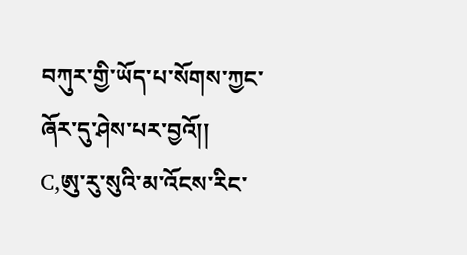བཀུར་གྱི་ཡོད་པ་སོགས་ཀྱང་ཞོར་དུ་ཤེས་པར་བྱའོ།།
C,ཨུ་རུ་སུའི་མ་འོངས་རིང་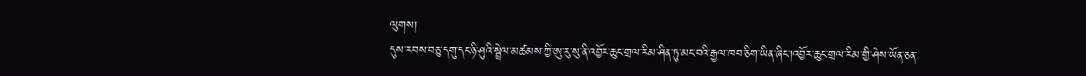ལུགས།
དུས་རབས་བཅུ་དགུ་དང་ཉི་ཤུའི་སྦྲེལ་མཚམས་ཀྱི་ཨུ་རུ་སུ་ནི་འབྱོར་ཆུང་གྲལ་རིམ་ཤིན་ཏུ་མང་བའི་རྒྱལ་ཁབ་ཅིག་ཡིན་ཞིང་།འབྱོར་ཆུང་གྲལ་རིམ་གྱི་ཤེས་ཡོན་ཅན་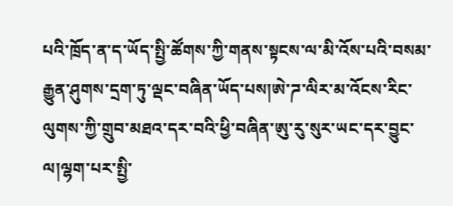པའི་ཁྲོད་ན་ད་ཡོད་སྤྱི་ཚོགས་ཀྱི་གནས་སྟངས་ལ་མི་འོས་པའི་བསམ་རྒྱུན་ཤུགས་དྲག་ཏུ་ལྡང་བཞིན་ཡོད་པས།ཨེ་ཌ་ལིར་མ་འོངས་རིང་ལུགས་ཀྱི་གྲུབ་མཐའ་དར་བའི་ཕྱི་བཞིན་ཨུ་རུ་སུར་ཡང་དར་བྱུང་ལ།ལྷག་པར་སྤྱི་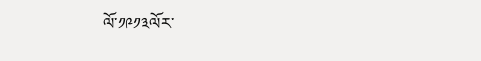ལོ་༡༩༡༣ལོར་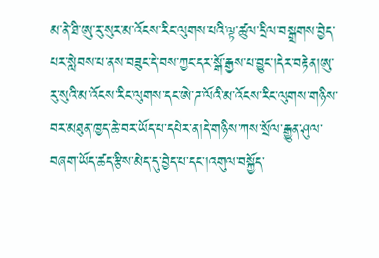མ་ནེ་ཐི་ཨུ་རུ་སུར་མ་འོངས་རིང་ལུགས་པའི་ལྟ་ཚུལ་དྲིལ་བསྒྲགས་བྱེད་པར་སླེབས་པ་ནས་བཟུང་དེ་བས་ཀྱང་དར་སྒོ་རྒྱས་པ་བྱུང་།དེར་བརྟེན།ཨུ་རུ་སུའི་མ་འོངས་རིང་ལུགས་དང་ཨེ་ཌ་ལོའི་མ་འོངས་རིང་ལུགས་གཉིས་བར་མཐུན་ཁྱད་ཆེ་བར་ཡོད་པ་དཔེར་ན།དེ་གཉིས་ཀས་སྲོལ་རྒྱུན་ཤུལ་བཞག་ཡོད་ཚད་རྩིས་མེད་དུ་བྱེད་པ་དང་།འགུལ་བསྐྱོད་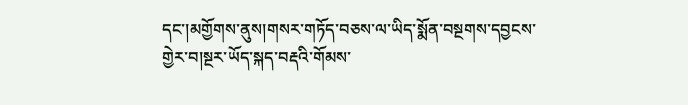དང་།མགྱོགས་ནུས།གསར་གཏོད་བཅས་ལ་ཡིད་སྨོན་བསྔགས་དབྱངས་གྱེར་བ།སྔར་ཡོད་སྐད་བརྡའི་གོམས་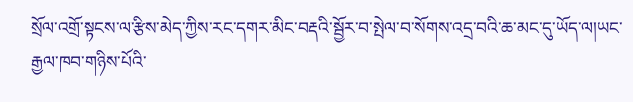སྲོལ་འགྲོ་སྟངས་ལ་རྩིས་མེད་ཀྱིས་རང་དགར་མིང་བརྡའི་སྦྱོར་བ་སྤེལ་བ་སོགས་འདྲ་བའི་ཆ་མང་དུ་ཡོད་ལ།ཡང་རྒྱལ་ཁབ་གཉིས་པོའི་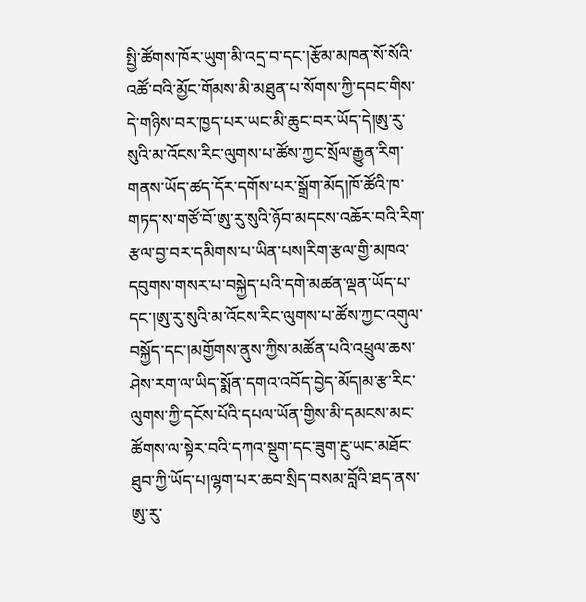སྤྱི་ཚོགས་ཁོར་ཡུག་མི་འདྲ་བ་དང་།རྩོམ་མཁན་སོ་སོའི་འཚོ་བའི་མྱོང་གོམས་མི་མཐུན་པ་སོགས་ཀྱི་དབང་གིས་དེ་གཉིས་བར་ཁྱད་པར་ཡང་མི་ཆུང་བར་ཡོད་དེ།ཨུ་རུ་སུའི་མ་འོངས་རིང་ལུགས་པ་ཚོས་ཀྱང་སྲོལ་རྒྱུན་རིག་གནས་ཡོད་ཚད་དོར་དགོས་པར་སྒྲོག་མོད།ཁོ་ཚོའི་ཁ་གཏད་ས་གཙོ་བོ་ཨུ་རུ་སུའི་ཉོབ་མདངས་འཆོར་བའི་རིག་རྩལ་བྱ་བར་དམིགས་པ་ཡིན་པས།རིག་རྩལ་གྱི་མཁའ་དབུགས་གསར་པ་བསྐྱེད་པའི་དགེ་མཚན་ལྡན་ཡོད་པ་དང་།ཨུ་རུ་སུའི་མ་འོངས་རིང་ལུགས་པ་ཚོས་ཀྱང་འགུལ་བསྐྱོད་དང་།མགྱོགས་ནུས་ཀྱིས་མཚོན་པའི་འཕྲུལ་ཆས་ཤེས་རག་ལ་ཡིད་སྨོན་དགའ་འབོད་བྱེད་མོད།མ་རྩ་རིང་ལུགས་ཀྱི་དངོས་པོའི་དཔལ་ཡོན་གྱིས་མི་དམངས་མང་ཚོགས་ལ་སྟེར་བའི་དཀའ་སྡུག་དང་ཟུག་རྔུ་ཡང་མཐོང་ཐུབ་ཀྱི་ཡོད་པ།ལྷག་པར་ཆབ་སྲིད་བསམ་བློའི་ཐད་ནས་ཨུ་རུ་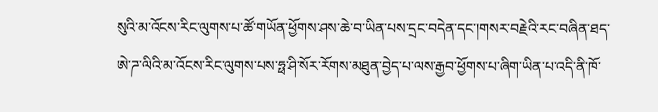སུའི་མ་འོངས་རིང་ལུགས་པ་ཚོ་གཡོན་ཕྱོགས་ཤས་ཆེ་བ་ཡིན་པས་དྲང་བདེན་དང་།གསར་བརྗེའི་རང་བཞིན་ཐད་ཨེ་ཌ་ལིའི་མ་འོངས་རིང་ལུགས་པས་ཧྥ་ཤི་སོར་རོགས་མཐུན་བྱེད་པ་ལས་རྒྱབ་ཕྱོགས་པ་ཞིག་ཡིན་པ་འདི་ནི་ཁོ་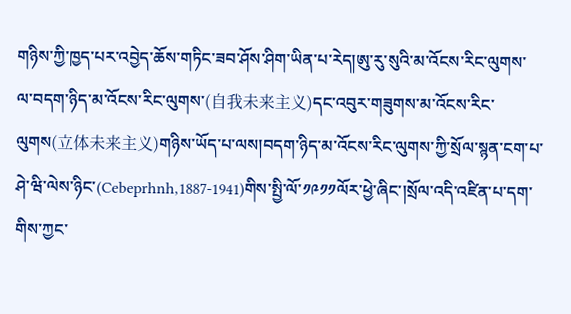གཉིས་ཀྱི་ཁྱད་པར་འབྱེད་ཆོས་གཏིང་ཟབ་ཤོས་ཤིག་ཡིན་པ་རེད།ཨུ་རུ་སུའི་མ་འོངས་རིང་ལུགས་ལ་བདག་ཉིད་མ་འོངས་རིང་ལུགས་(自我未来主义)དང་འབུར་གཟུགས་མ་འོངས་རིང་ལུགས(立体未来主义)གཉིས་ཡོད་པ་ལས།བདག་ཉིད་མ་འོངས་རིང་ལུགས་ཀྱི་སྲོལ་སྙན་ངག་པ་ཤེ་ཝི་ལེས་ཉིང་(Cebeprhnh,1887-1941)གིས་སྤྱི་ལོ་༡༩༡༡ལོར་ཕྱེ་ཞིང་།སྲོལ་འདི་འཛིན་པ་དག་གིས་ཀྱང་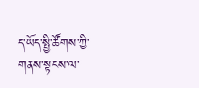ད་ཡོད་སྤྱི་ཚོགས་ཀྱི་གནས་སྟངས་ལ་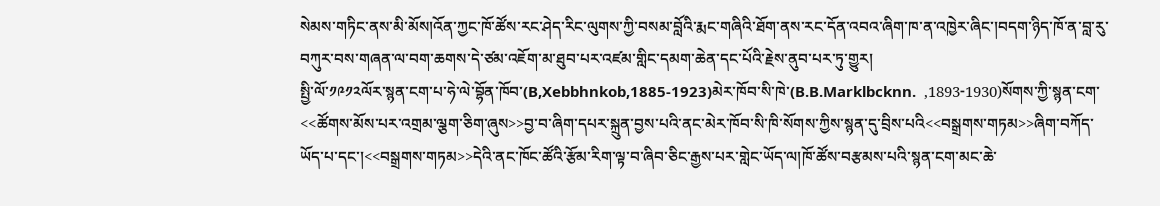སེམས་གཏིང་ནས་མི་མོས།འོན་ཀྱང་ཁོ་ཚོས་རང་ཤེད་རིང་ལུགས་ཀྱི་བསམ་བློའི་རྨང་གཞིའི་ཐོག་ནས་རང་དོན་འབའ་ཞིག་ཁ་ན་འཁྱེར་ཞིང་།བདག་ཉིད་ཁོ་ན་བླ་རུ་བཀུར་བས་གཞན་ལ་བག་ཆགས་དེ་ཙམ་འཇོག་མ་ཐུབ་པར་འཛམ་གླིང་དམག་ཆེན་དང་པོའི་རྗེས་ནུབ་པར་ཏུ་གྱུར།
སྤྱི་ལོ་༡༩༡༢ལོར་སྙན་ངག་པ་ཧེ་ལེ་བྷོན་ཁོབ་(B,Xebbhnkob,1885-1923)མེར་ཁོབ་སི་ཁེ་(B.B.Marklbcknn.  ,1893-1930)སོགས་ཀྱི་སྙན་ངག་<<ཚོགས་མོས་པར་འགྲམ་ལྕག་ཅིག་ཞུས>>བྱ་བ་ཞིག་དཔར་སྐྲུན་བྱས་པའི་ནང་མེར་ཁོབ་སི་ཁི་སོགས་ཀྱིས་སྙན་དུ་བྲིས་པའི<<བསྒྲགས་གཏམ>>ཞིག་བཀོད་ཡོད་པ་དང་།<<བསྒྲགས་གཏམ>>དེའི་ནང་ཁོང་ཚོའི་རྩོམ་རིག་ལྟ་བ་ཞིབ་ཅིང་རྒྱས་པར་གླེང་ཡོད་ལ།ཁོ་ཚོས་བརྩམས་པའི་སྙན་ངག་མང་ཆེ་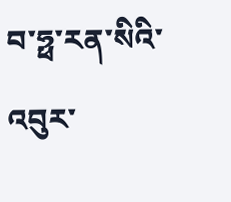བ་ཧྥ་རན་སིའི་འབུར་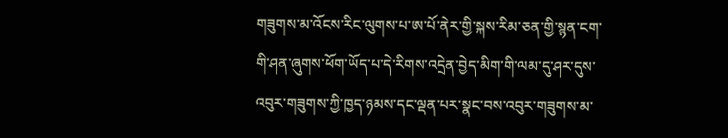གཟུགས་མ་འོངས་རིང་ལུགས་པ་ཨ་པོ་ནེར་གྱི་སྐས་རིམ་ཅན་གྱི་སྙན་ངག་གི་ཤན་ཞུགས་ཕོག་ཡོད་པ་དེ་རིགས་འདྲེན་བྱེད་མིག་གི་ལམ་དུ་ཤར་དུས་འབུར་གཟུགས་ཀྱི་ཁྱད་ཉམས་དང་ལྡན་པར་སྣང་བས་འབུར་གཟུགས་མ་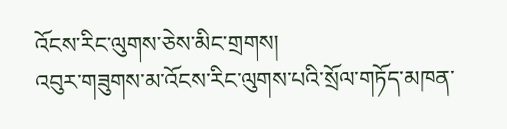འོངས་རིང་ལུགས་ཅེས་མིང་གྲགས།
འབུར་གཟུགས་མ་འོངས་རིང་ལུགས་པའི་སྲོལ་གཏོད་མཁན་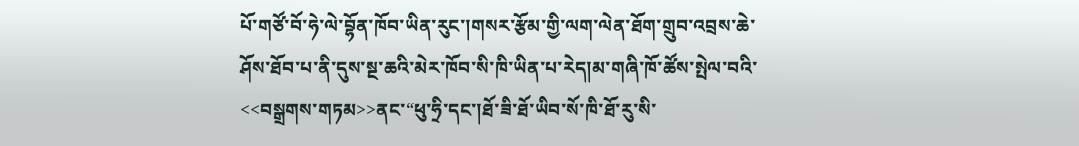པོ་གཙོ་བོ་ཧེ་ལེ་བྷོན་ཁོབ་ཡིན་རུང་།གསར་རྩོམ་གྱི་ལག་ལེན་ཐོག་གྲུབ་འབྲས་ཆེ་ཤོས་ཐོབ་པ་ནི་དུས་སྔ་ཆའི་མེར་ཁོབ་སི་ཁི་ཡིན་པ་རེད།མ་གཞི་ཁོ་ཚོས་སྤེལ་བའི་<<བསྒྲགས་གཏམ>>ནང་“ཕུ་ཧྲི་དང་།ཐོ་ཟི་ཐོ་ཡིབ་སོ་ཁི་ཐོ་རུ་སི་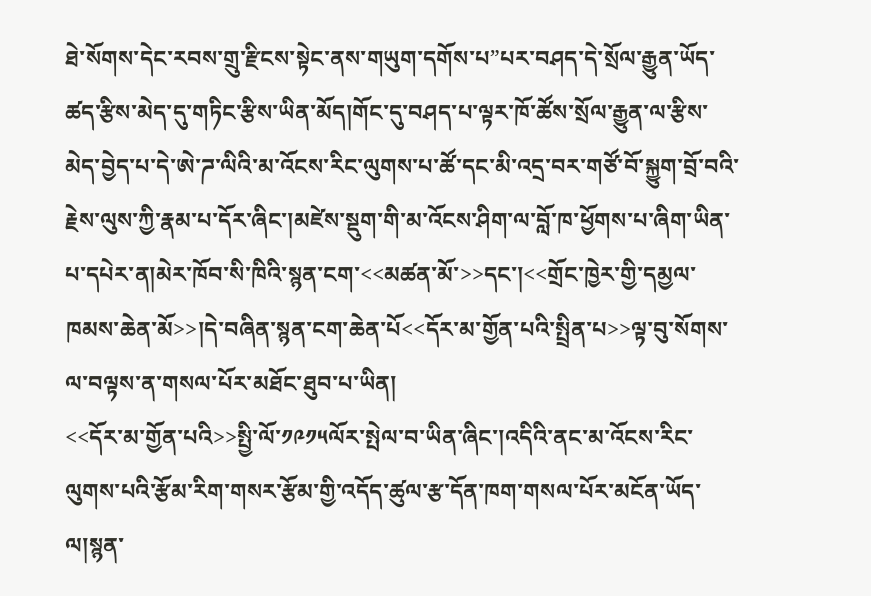ཐེ་སོགས་དེང་རབས་གྲུ་རྫིངས་སྟེང་ནས་གཡུག་དགོས་པ”པར་བཤད་དེ་སྲོལ་རྒྱུན་ཡོད་ཚད་རྩིས་མེད་དུ་གཏིང་རྩིས་ཡིན་མོད།གོང་དུ་བཤད་པ་ལྟར་ཁོ་ཚོས་སྲོལ་རྒྱུན་ལ་རྩིས་མེད་བྱེད་པ་དེ་ཨེ་ཌ་ལིའི་མ་འོངས་རིང་ལུགས་པ་ཚོ་དང་མི་འདྲ་བར་གཙོ་བོ་སྐྱུག་བྲོ་བའི་རྗེས་ལུས་ཀྱི་རྣམ་པ་དོར་ཞིང་།མཛེས་སྡུག་གི་མ་འོངས་ཤིག་ལ་བློ་ཁ་ཕྱོགས་པ་ཞིག་ཡིན་པ་དཔེར་ན།མེར་ཁོབ་སི་ཁིའི་སྙན་ངག་<<མཚན་མོ་>>དང་།<<གྲོང་ཁྱེར་གྱི་དམྱལ་ཁམས་ཆེན་མོ>>།དེ་བཞིན་སྙན་ངག་ཆེན་པོ<<དོར་མ་གྱོན་པའི་སྤྲིན་པ>>ལྟ་བུ་སོགས་ལ་བལྟས་ན་གསལ་པོར་མཐོང་ཐུབ་པ་ཡིན།
<<དོར་མ་གྱོན་པའི>>སྤྱི་ལོ་༡༩༡༥ལོར་སྤེལ་བ་ཡིན་ཞིང་།འདིའི་ནང་མ་འོངས་རིང་ལུགས་པའི་རྩོམ་རིག་གསར་རྩོམ་གྱི་འདོད་ཚུལ་རྩ་དོན་ཁག་གསལ་པོར་མངོན་ཡོད་ལ།སྙན་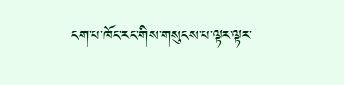ངག་པ་ཁོང་རང་གིས་གསུངས་པ་ལྟར་ལྟར་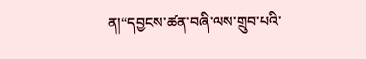ན།“དབྱངས་ཚན་བཞི་ལས་གྲུབ་པའི་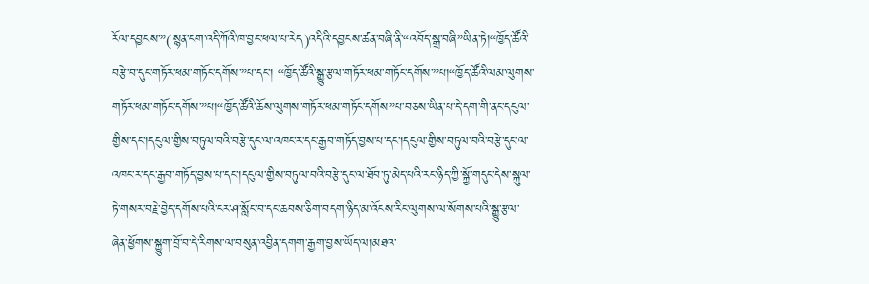རོལ་དབྱངས་”(སྙན་ངག་འདི་ཀོའི་ཁ་བྱང་ཕལ་པ་རེད)འདིའི་དབྱངས་ཚན་བཞི་ནི་“འབོད་སྒྲ་བཞི”ཡིན་ཏེ།“ཁྱོད་ཚོའི་བརྩེ་བ་དུང་གཏོར་ཕམ་གཏོང་དགོས་”པ་དང་། “ཁྱོད་ཚོའི་སྒྱུ་རྩལ་གཏོར་ཕམ་གཏོང་དགོས་”པ།“ཁྱོད་ཚོའི་ལམ་ལུགས་གཏོར་ཕམ་གཏོང་དགོས་”པ།“ཁྱོད་ཚོའི་ཆོས་ལུགས་གཏོར་ཕམ་གཏོང་དགོས”པ་བཅས་ཡིན་པ་དེ་དག་གི་ནང་དངུལ་གྱིས་དང་།དངུལ་གྱིས་བཏུལ་བའི་བརྩེ་དུང་ལ་འཁང་ར་དང་རྒྱབ་གཏོད་བྱས་པ་དང་།དངུལ་གྱིས་བཏུལ་བའི་བརྩེ་དུང་ལ་འཁང་ར་དང་རྒྱབ་གཏོད་བྱས་པ་དང་།དངུལ་གྱིས་བཏུལ་བའི་བརྩེ་དུང་ལ་ཐོབ་ཏུ་མེད་པའི་རང་ཉིད་ཀྱི་སྐྱོ་གདུང་དེས་སྐུལ་ཏེ་གསར་བརྗེ་བྱེད་དགོས་པའི་ངར་ཤ་སློང་བ་དང་ཆབས་ཅིག་བདག་ཉིད་མ་འོངས་རིང་ལུགས་ལ་སོགས་པའི་སྒྱུ་རྩལ་ཞེན་ཕྱོགས་སྐྱུག་བྲོ་བ་དེ་རིགས་ལ་བསུན་འབྱིན་དགག་རྒྱག་བྱས་ཡོད་ལ།མཐའ་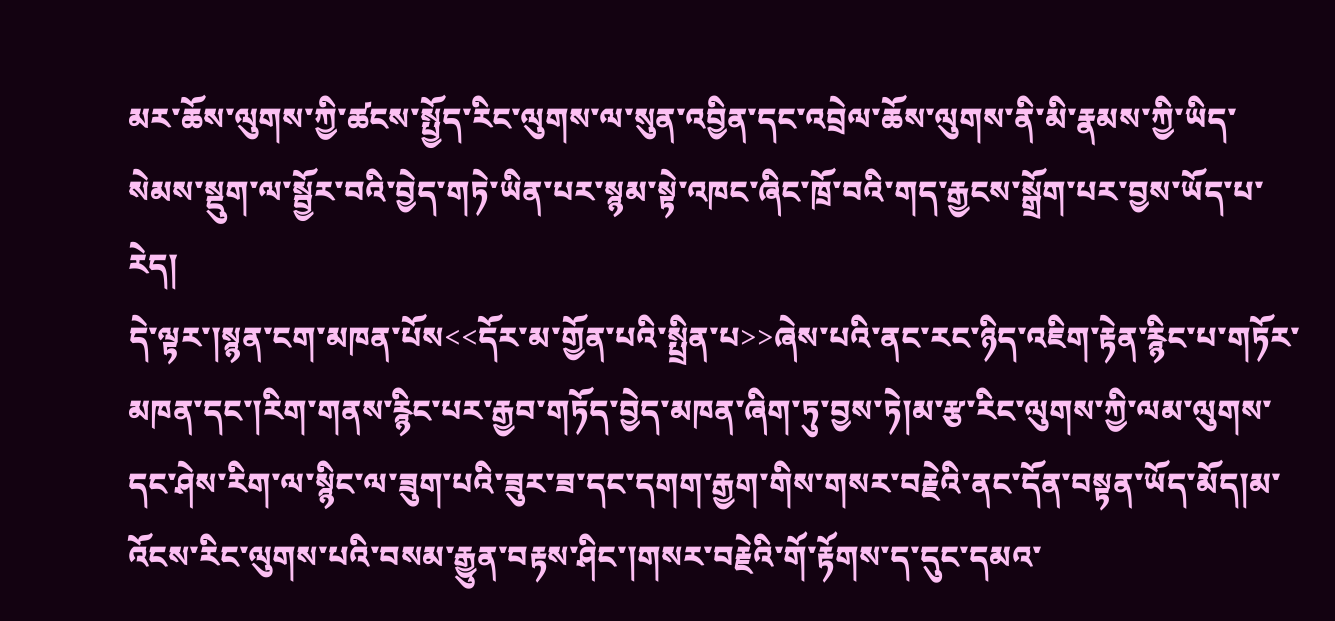མར་ཆོས་ལུགས་ཀྱི་ཚངས་སྤྱོད་རིང་ལུགས་ལ་སུན་འབྱིན་དང་འབྲེལ་ཆོས་ལུགས་ནི་མི་རྣམས་ཀྱི་ཡིད་སེམས་སྡུག་ལ་སྦྱོར་བའི་བྱེད་གཏེ་ཡིན་པར་སྙམ་སྟེ་འཁང་ཞིང་ཁྲོ་བའི་གད་རྒྱངས་སྒྲོག་པར་བྱས་ཡོད་པ་རེད།
དེ་ལྟར་།སྙན་ངག་མཁན་པོས<<དོར་མ་གྱོན་པའི་སྤྲིན་པ>>ཞེས་པའི་ནང་རང་ཉིད་འཇིག་རྟེན་རྙིང་པ་གཏོར་མཁན་དང་།རིག་གནས་རྙིང་པར་རྒྱབ་གཏོད་བྱེད་མཁན་ཞིག་ཏུ་བྱས་ཏེ།མ་རྩ་རིང་ལུགས་ཀྱི་ལམ་ལུགས་དང་ཤེས་རིག་ལ་སྙིང་ལ་ཟུག་པའི་ཟུར་ཟ་དང་དགག་རྒྱག་གིས་གསར་བརྗེའི་ནང་དོན་བསྟན་ཡོད་མོད།མ་འོངས་རིང་ལུགས་པའི་བསམ་རྒྱུན་བརྟས་ཤིང་།གསར་བརྗེའི་གོ་རྟོགས་ད་དུང་དམའ་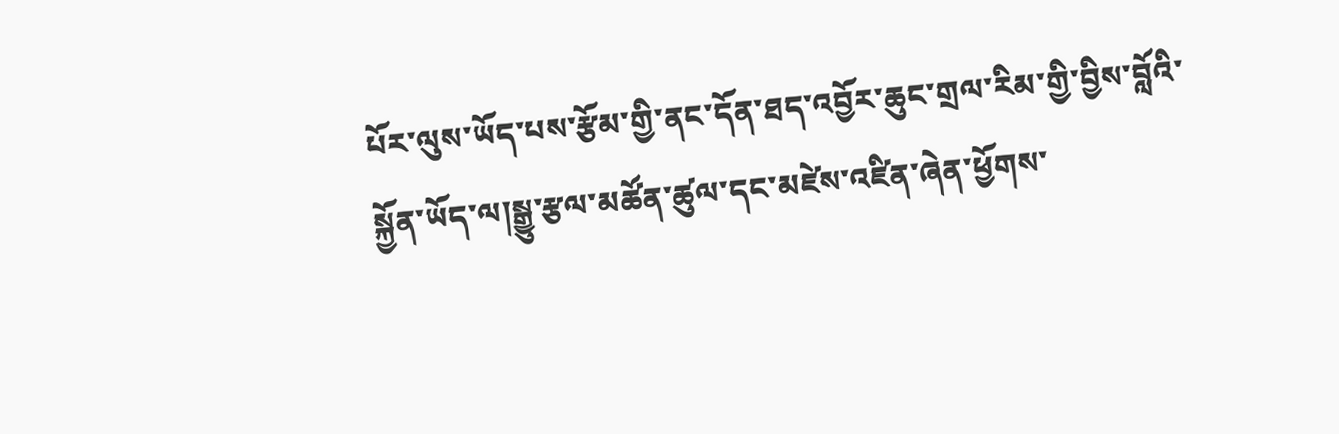པོར་ལུས་ཡོད་པས་རྩོམ་གྱི་ནང་དོན་ཐད་འབྱོར་ཆུང་གྲལ་རིམ་གྱི་བྱིས་བློའི་སྐྱོན་ཡོད་ལ།སྒྱུ་རྩལ་མཚོན་ཚུལ་དང་མཛེས་འཛིན་ཞེན་ཕྱོགས་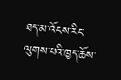ཐད་མ་འོངས་རིང་ལུགས་པའི་ཁྱད་ཆོས་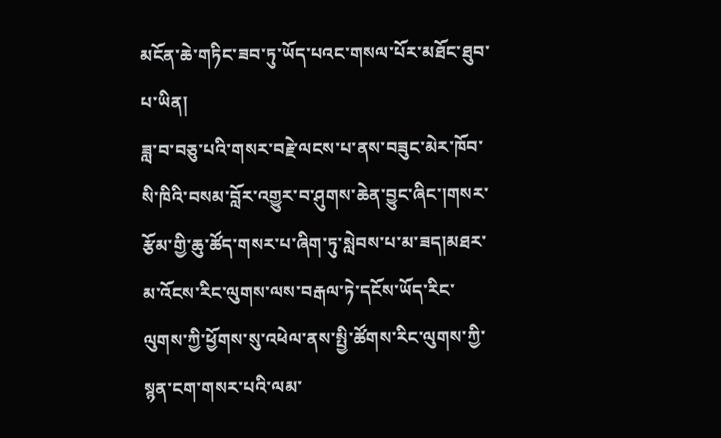མངོན་ཆེ་གཏིང་ཟབ་ཏུ་ཡོད་པའང་གསལ་པོར་མཐོང་ཐུབ་པ་ཡིན།
ཟླ་བ་བཅུ་པའི་གསར་བརྗེ་ལངས་པ་ནས་བཟུང་མེར་ཁོབ་སི་ཁིའི་བསམ་བློར་འགྱུར་བ་ཤུགས་ཆེན་བྱུང་ཞིང་།གསར་རྩོམ་གྱི་ཆུ་ཚོད་གསར་པ་ཞིག་ཏུ་སླེབས་པ་མ་ཟད།མཐར་མ་འོངས་རིང་ལུགས་ལས་བརྒལ་ཏེ་དངོས་ཡོད་རིང་ལུགས་ཀྱི་ཕྱོགས་སུ་འཕེལ་ནས་སྤྱི་ཚོགས་རིང་ལུགས་ཀྱི་སྙན་ངག་གསར་པའི་ལམ་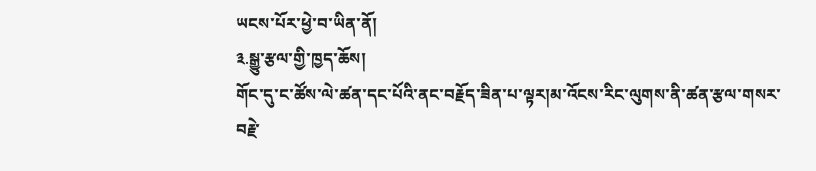ཡངས་པོར་ཕྱེ་བ་ཡིན་ནོ།
༣.སྒྱུ་རྩལ་གྱི་ཁྱད་ཆོས།
གོང་དུ་ང་ཚོས་ལེ་ཚན་དང་པོའི་ནང་བརྗོད་ཟིན་པ་ལྟར།མ་འོངས་རིང་ལུགས་ནི་ཚན་རྩལ་གསར་བརྗེ་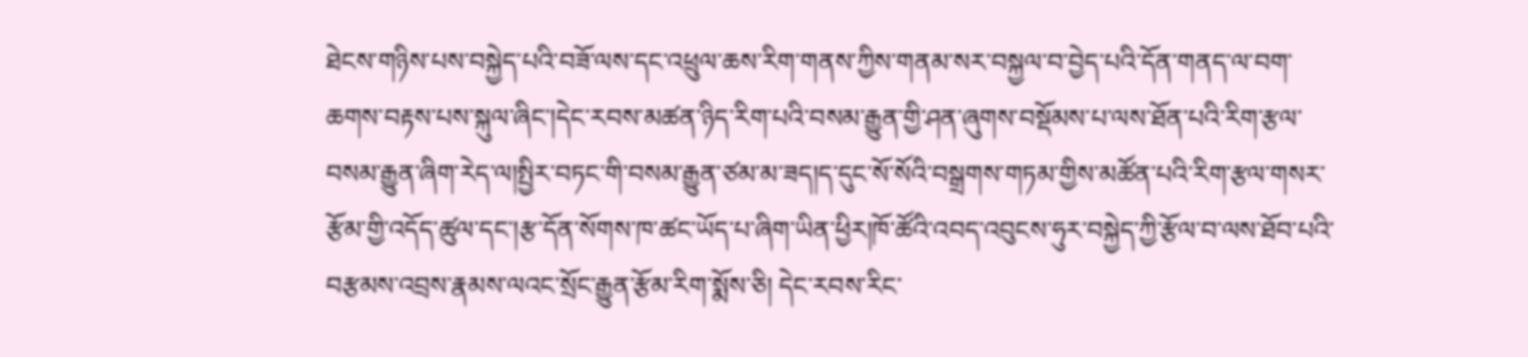ཐེངས་གཉིས་པས་བསྐྱེད་པའི་བཟོ་ལས་དང་འཕྲུལ་ཆས་རིག་གནས་ཀྱིས་གནམ་སར་བསྐྱལ་བ་བྱེད་པའི་དོན་གནད་ལ་བག་ཆགས་བརྟས་པས་སྐུལ་ཞིང་།དེང་རབས་མཚན་ཉིད་རིག་པའི་བསམ་རྒྱུན་གྱི་ཤན་ཞུགས་བསྡོམས་པ་ལས་ཐོན་པའི་རིག་རྩལ་བསམ་རྒྱུན་ཞིག་རེད་ལ།སྤྱིར་བཏང་གི་བསམ་རྒྱུན་ཙམ་མ་ཟད།ད་དུང་སོ་སོའི་བསྒྲགས་གཏམ་གྱིས་མཚོན་པའི་རིག་རྩལ་གསར་རྩོམ་གྱི་འདོད་ཚུལ་དང་།རྩ་དོན་སོགས་ཁ་ཚང་ཡོད་པ་ཞིག་ཡིན་ཕྱིར།ཁོ་ཚོའི་འབད་འབུངས་ཧུར་བསྐྱེད་ཀྱི་རྩོལ་བ་ལས་ཐོབ་པའི་བརྩམས་འབྲས་རྣམས་ལའང་སྲོང་རྒྱུན་རྩོམ་རིག་སྨོས་ཅི། དེང་རབས་རིང་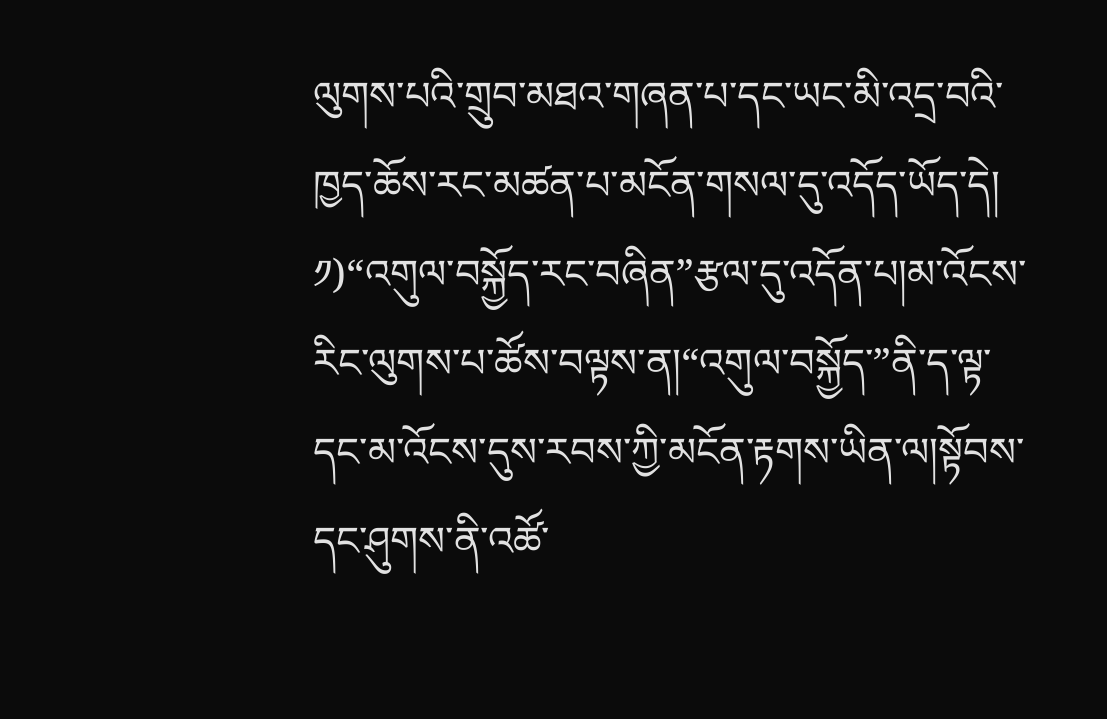ལུགས་པའི་གྲུབ་མཐའ་གཞན་པ་དང་ཡང་མི་འདྲ་བའི་ཁྱད་ཆོས་རང་མཚན་པ་མངོན་གསལ་དུ་འདོད་ཡོད་དེ།
༡)“འགུལ་བསྐྱོད་རང་བཞིན”རྩལ་དུ་འདོན་པ།མ་འོངས་རིང་ལུགས་པ་ཚོས་བལྟས་ན།“འགུལ་བསྐྱོད་”ནི་ད་ལྟ་དང་མ་འོངས་དུས་རབས་ཀྱི་མངོན་རྟགས་ཡིན་ལ།སྟོབས་དང་ཤུགས་ནི་འཚོ་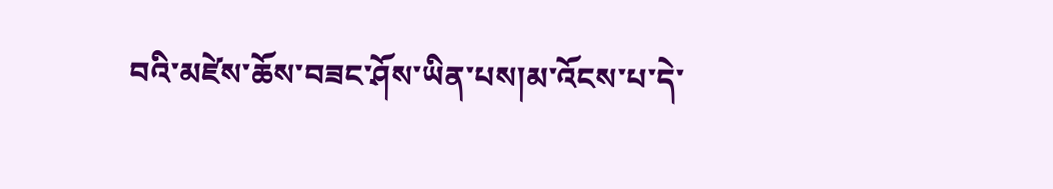བའི་མཛེས་ཆོས་བཟང་ཤོས་ཡིན་པས།མ་འོངས་པ་དེ་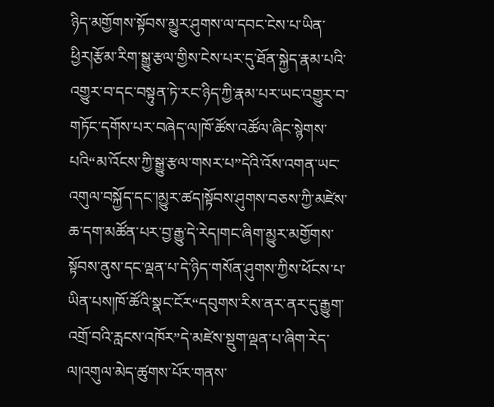ཉིད་མགྱོགས་སྟོབས་མྱུར་ཤུགས་ལ་དབང་ངེས་པ་ཡིན་ཕྱིར།རྩོམ་རིག་སྒྱུ་རྩལ་གྱིས་ངེས་པར་དུ་ཐོན་སྐྱེད་རྣམ་པའི་འགྱུར་བ་དང་བསྟུན་ཏེ་རང་ཉིད་ཀྱི་རྣམ་པར་ཡང་འགྱུར་བ་གཏོང་དགོས་པར་བཞེད་ལ།ཁོ་ཚོས་འཚོལ་ཞིང་སྙེགས་པའི“མ་འོངས་ཀྱི་སྒྱུ་རྩལ་གསར་པ”དེའི་འོས་འགན་ཡང་འགུལ་བསྐྱོད་དང་།མྱུར་ཚད།སྟོབས་ཤུགས་བཅས་ཀྱི་མཛེས་ཆ་དག་མཚོན་པར་བྱ་རྒྱུ་དེ་རེད།གང་ཞིག་མྱུར་མགྱོགས་སྟོབས་ནུས་དང་ལྡན་པ་དེ་ཉིད་གསོན་ཤུགས་ཀྱིས་ཕོངས་པ་ཡིན་པས།ཁོ་ཚོའི་སྣང་ངོར“དབུགས་རིས་ནར་ནར་དུ་རྒྱུག་འགྲོ་བའི་རླངས་འཁོར”དེ་མཛེས་སྡུག་ལྡན་པ་ཞིག་རེད་ལ།འགུལ་མེད་ཚུགས་པོར་གནས་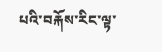པའི་བརྐོས་རིང་ལྟ་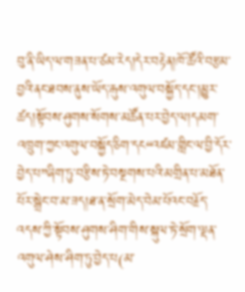བུ་ནི་ཡིད་ལ་གཟན་པ་ཙམ་རེད།དེར་བརྟེན།ཁོ་ཚོའི་བརྩམ་བྱའི་ནང་ཐབས་ནུས་ཡོད་རྒུས་འགུལ་བསྐྱོད་དང་།མྱུར་ཚད།སྟོབས་ཤུགས་སོགས་མཚོན་པར་བྱེད་ལ།དམག་འཁྲུག་ཀྱང་འགུལ་བསྐྱོད་ཅིག་དང“འཛམ་གླིང་ལ་བྱི་དོར་བྱེད་པ”ཞིག་ཏུ་བརྩིས་ཏེ་བསྔགས་པའི་མགྲིན་པ་མཐོན་པོར་སྒྲེང་བ་མ་ཟད།ཐ་ན་སྲོག་མེད་བེམ་པོའང་བརྗོད་འདས་ཀྱི་སྟོབས་ཤུགས་ཤིག་གིས་སྐུལ་ཏེ་སྲོག་ལྡན་འགུལ་ཤེས་ཤིག་ཏུ་བྱེད་པ(མ་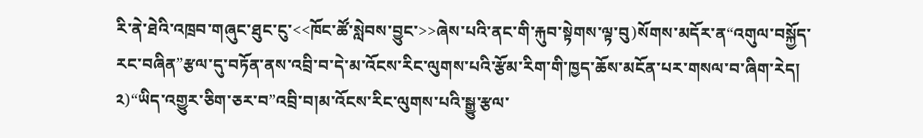རི་ནེ་ཐེའི་འཁྲབ་གཞུང་ཐུང་ངུ་<<ཁོང་ཚོ་སླེབས་བྱུང་>>ཞེས་པའི་ནང་གི་རྐུབ་སྟེགས་ལྟ་བུ)སོགས་མདོར་ན“འགུལ་བསྐྱོད་རང་བཞིན”རྩལ་དུ་བཏོན་ནས་འབྲི་བ་དེ་མ་འོངས་རིང་ལུགས་པའི་རྩོམ་རིག་གི་ཁྱད་ཆོས་མངོན་པར་གསལ་བ་ཞིག་རེད།
༢)“ཡིད་འགྱུར་ཅིག་ཅར་བ”འབྲི་བ།མ་འོངས་རིང་ལུགས་པའི་སྒྱུ་རྩལ་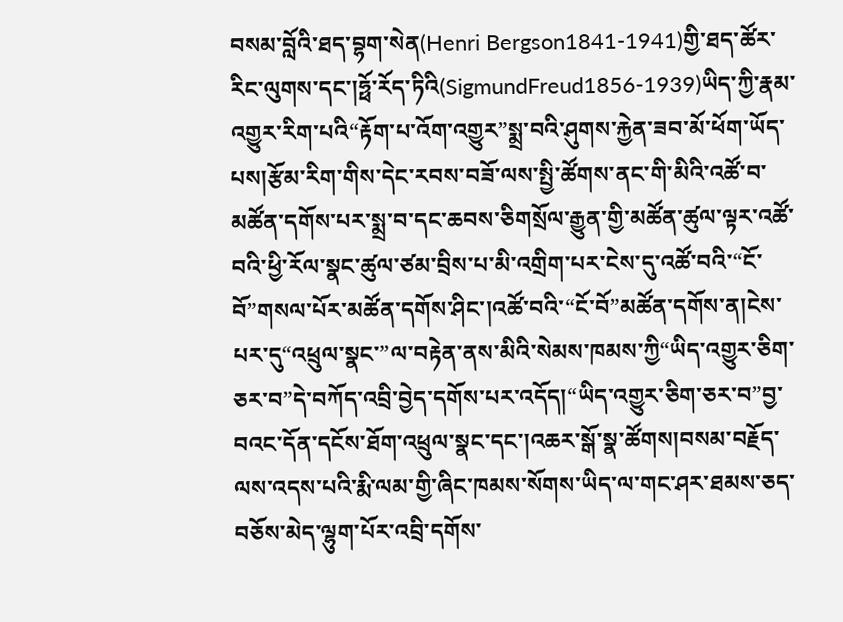བསམ་བློའི་ཐད་བྷག་སེན(Henri Bergson1841-1941)གྱི་ཐད་ཚོར་རིང་ལུགས་དང་།ཧྥོ་རོད་ཏིའི(SigmundFreud1856-1939)ཡིད་ཀྱི་རྣམ་འགྱུར་རིག་པའི“རྟོག་པ་འོག་འགྱུར”སྨྲ་བའི་ཤུགས་རྐྱེན་ཟབ་མོ་ཕོག་ཡོད་པས།རྩོམ་རིག་གིས་དེང་རབས་བཟོ་ལས་སྤྱི་ཚོགས་ནང་གི་མིའི་འཚོ་བ་མཚོན་དགོས་པར་སྨྲ་བ་དང་ཆབས་ཅིགསྲོལ་རྒྱུན་གྱི་མཚོན་ཚུལ་ལྟར་འཚོ་བའི་ཕྱི་རོལ་སྣང་ཚུལ་ཙམ་བྲིས་པ་མི་འགྲིག་པར་ངེས་དུ་འཚོ་བའི་“ངོ་བོ”གསལ་པོར་མཚོན་དགོས་ཤིང་།འཚོ་བའི་“ངོ་བོ”མཚོན་དགོས་ན།ངེས་པར་དུ“འཕྲུལ་སྣང་”ལ་བརྟེན་ནས་མིའི་སེམས་ཁམས་ཀྱི“ཡིད་འགྱུར་ཅིག་ཅར་བ”དེ་བཀོད་འབྲི་བྱེད་དགོས་པར་འདོད།“ཡིད་འགྱུར་ཅིག་ཅར་བ”བྱ་བའང་དོན་དངོས་ཐོག་འཕྲུལ་སྣང་དང་།འཆར་སྒོ་སྣ་ཚོགས།བསམ་བརྗོད་ལས་འདས་པའི་རྨི་ལམ་གྱི་ཞིང་ཁམས་སོགས་ཡིད་ལ་གང་ཤར་ཐམས་ཅད་བཅོས་མེད་ལྷུག་པོར་འབྲི་དགོས་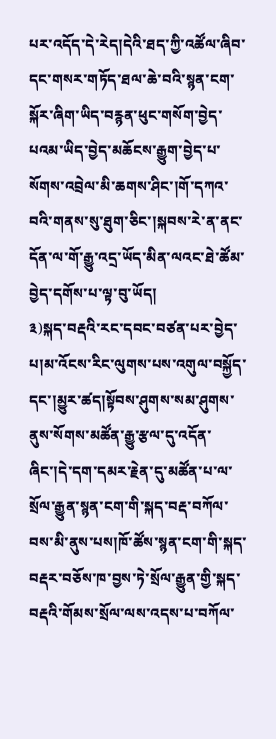པར་འདོད་དེ་རེད།དེའི་ཐད་ཀྱི་འཚོལ་ཞིབ་དང་གསར་གཏོད་ཐལ་ཆེ་བའི་སྙན་ངག་སྐོར་ཞིག་ཡིད་བརྙན་ཕུང་གསོག་བྱེད་པའམ་ཡིད་བྱེད་མཆོངས་རྒྱུག་བྱེད་པ་སོགས་འབྲེལ་མི་ཆགས་ཤིང་།གོ་དཀའ་བའི་གནས་སུ་ཐུག་ཅིང་།སྐབས་རེ་ན་ནང་དོན་ལ་གོ་རྒྱུ་འདྲ་ཡོད་མིན་ལའང་ཐེ་ཚོམ་བྱེད་དགོས་པ་ལྟ་བུ་ཡོད།
༣)སྐད་བརྡའི་རང་དབང་བཙན་པར་བྱེད་པ།མ་འོངས་རིང་ལུགས་པས་འགུལ་བསྐྱོད་དང་།མྱུར་ཚད།སྟོབས་ཤུགས་སམ་ཤུགས་ནུས་སོགས་མཚོན་རྒྱུ་རྩལ་དུ་འདོན་ཞིང་།དེ་དག་དམར་རྗེན་དུ་མཚོན་པ་ལ་སྲོལ་རྒྱུན་སྙན་ངག་གི་སྐད་བརྡ་བཀོལ་བས་མི་ནུས་པས།ཁོ་ཚོས་སྙན་ངག་གི་སྐད་བརྡར་བཅོས་ཁ་བྱས་ཏེ་སྲོལ་རྒྱུན་གྱི་སྐད་བརྡའི་གོམས་སྲོལ་ལས་འདས་པ་བཀོལ་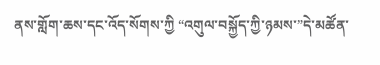ནས་གློག་ཆས་དང་འོད་སོགས་ཀྱི “འགུལ་བསྐྱོད་ཀྱི་ཉམས་”དེ་མཚོན་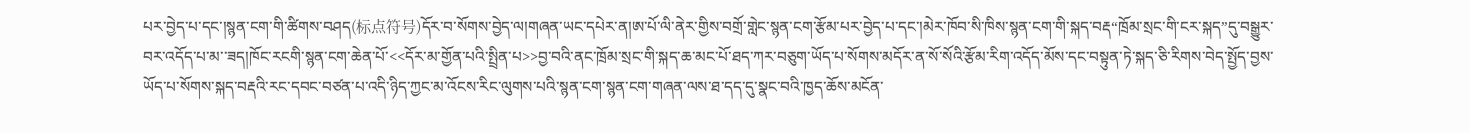པར་བྱེད་པ་དང་།སྙན་ངག་གི་ཚིགས་བཤད(标点符号)དོར་བ་སོགས་བྱེད་ལ།གཞན་ཡང་དཔེར་ན།ཨ་པོ་ལི་ནེར་གྱིས་བགྲོ་གླེང་སྙན་ངག་རྩོམ་པར་བྱེད་པ་དང་།མེར་ཁོབ་སི་ཁིས་སྙན་ངག་གི་སྐད་བརྡ“ཁྲོམ་སྲང་གི་ངར་སྐད”དུ་བསྒྱུར་བར་འདོད་པ་མ་་ཟད།ཁོང་རངགི་སྙན་ངག་ཆེན་པོ་<<དོར་མ་གྱོན་པའི་སྤྲིན་པ>>བྱ་བའི་ནང་ཁྲོམ་སྲང་གི་སྐད་ཆ་མང་པོ་ཐད་ཀར་བཅུག་ཡོད་པ་སོགས་མདོར་ན་སོ་སོའི་རྩོམ་རིག་འདོད་མོས་དང་བསྟུན་ཏེ་སྐད་ཅི་རིགས་བེད་སྤྱོད་བྱས་ཡོད་པ་སོགས་སྐད་བརྡའི་རང་དབང་བཙན་པ་འདི་ཉིད་ཀྱང་མ་འོངས་རིང་ལུགས་པའི་སྙན་ངག་སྙན་ངག་གཞན་ལས་ཐ་དད་དུ་སྣང་བའི་ཁྱད་ཆོས་མངོན་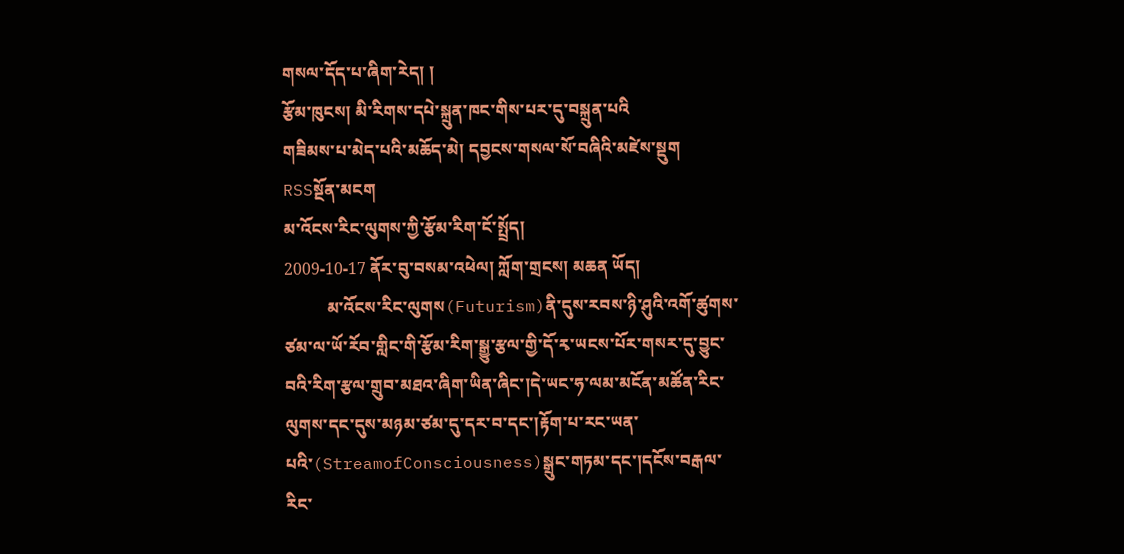གསལ་དོད་པ་ཞིག་རེད། །
རྩོམ་ཁུངས། མི་རིགས་དཔེ་སྐྲུན་ཁང་གིས་པར་དུ་བསྐྲུན་པའི
གཟིམས་པ་མེད་པའི་མཆོད་མེ། དབྱངས་གསལ་སོ་བཞིའི་མཛེས་སྡུག  RSSསྔོན་མངག
མ་འོངས་རིང་ལུགས་ཀྱི་རྩོམ་རིག་ངོ་སྤྲོད།
2009-10-17 ནོར་བུ་བསམ་འཕེལ། ཀློག་གྲངས། མཆན ཡོད།
          མ་འོངས་རིང་ལུགས(Futurism)ནི་དུས་རབས་ཉི་ཤུའི་འགོ་ཚུགས་ཙམ་ལ་ཡོ་རོབ་གླིང་གི་རྩོམ་རིག་སྒྱུ་རྩལ་གྱི་དོ་རྭ་ཡངས་པོར་གསར་དུ་བྱུང་བའི་རིག་རྩལ་གྲུབ་མཐའ་ཞིག་ཡིན་ཞིང་།དེ་ཡང་ཧ་ལམ་མངོན་མཚོན་རིང་ལུགས་དང་དུས་མཉམ་ཙམ་དུ་དར་བ་དང་།རྟོག་པ་རང་ཡན་པའི་(StreamofConsciousness)སྒྲུང་གཏམ་དང་།དངོས་བརྒལ་རིང་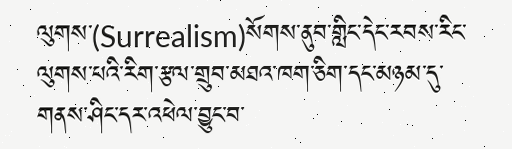ལུགས་(Surrealism)སོགས་ནུབ་གླིང་དེང་རབས་རིང་ལུགས་པའི་རིག་རྩལ་གྲུབ་མཐའ་ཁག་ཅིག་དང་མཉམ་དུ་གནས་ཤིང་དར་འཕེལ་བྱུང་བ་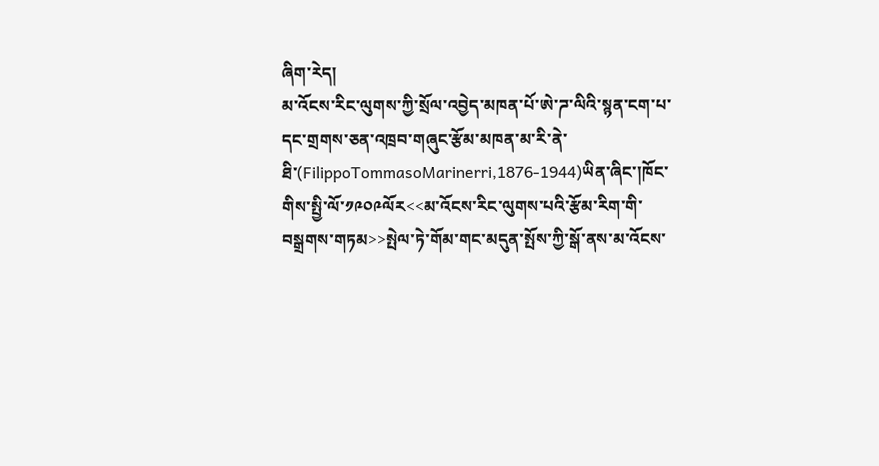ཞིག་རེད།
མ་འོངས་རིང་ལུགས་ཀྱི་སྲོལ་འབྱེད་མཁན་པོ་ཨེ་ཌ་ལིའི་སྙན་ངག་པ་དང་གྲགས་ཅན་འཁྲབ་གཞུང་རྩོམ་མཁན་མ་རི་ནེ་ཐི་(FilippoTommasoMarinerri,1876-1944)ཡིན་ཞིང་།ཁོང་གིས་སྤྱི་ལོ་༡༩༠༩ལོར<<མ་འོངས་རིང་ལུགས་པའི་རྩོམ་རིག་གི་བསྒྲགས་གཏམ>>སྤེལ་ཏེ་གོམ་གང་མདུན་སྤོས་ཀྱི་སྒོ་ནས་མ་འོངས་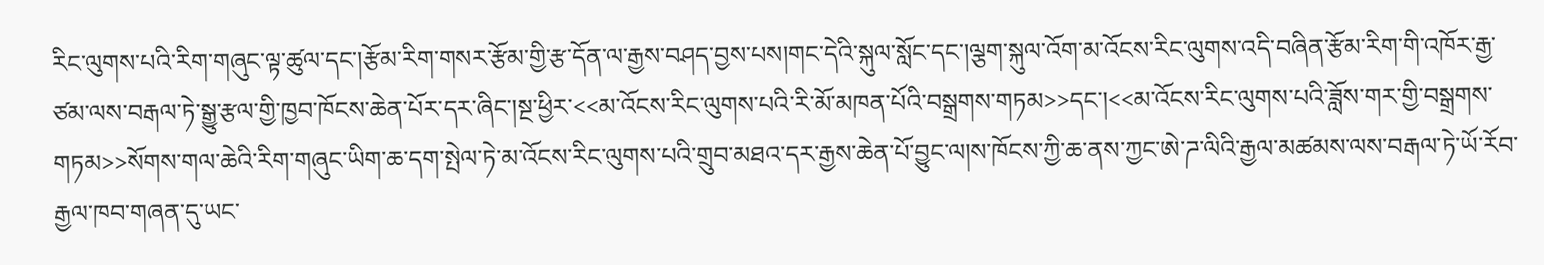རིང་ལུགས་པའི་རིག་གཞུང་ལྟ་ཚུལ་དང་།རྩོམ་རིག་གསར་རྩོམ་གྱི་རྩ་དོན་ལ་རྒྱས་བཤད་བྱས་པས།གང་དེའི་སྐུལ་སློང་དང་།ལྕག་སྐུལ་འོག་མ་འོངས་རིང་ལུགས་འདི་བཞིན་རྩོམ་རིག་གི་འཁོར་རྒྱ་ཙམ་ལས་བརྒལ་ཏེ་སྒྱུ་རྩལ་གྱི་ཁྱབ་ཁོངས་ཆེན་པོར་དར་ཞིང་།སྔ་ཕྱིར་<<མ་འོངས་རིང་ལུགས་པའི་རི་མོ་མཁན་པོའི་བསྒྲགས་གཏམ>>དང་།<<མ་འོངས་རིང་ལུགས་པའི་ཟློས་གར་གྱི་བསྒྲགས་གཏམ>>སོགས་གལ་ཆེའི་རིག་གཞུང་ཡིག་ཆ་དག་སྤེལ་ཏེ་མ་འོངས་རིང་ལུགས་པའི་གྲུབ་མཐའ་དར་རྒྱས་ཆེན་པོ་བྱུང་ལ།ས་ཁོངས་ཀྱི་ཆ་ནས་ཀྱང་ཨེ་ཌ་ལིའི་རྒྱལ་མཚམས་ལས་བརྒལ་ཏེ་ཡོ་རོབ་རྒྱལ་ཁབ་གཞན་དུ་ཡང་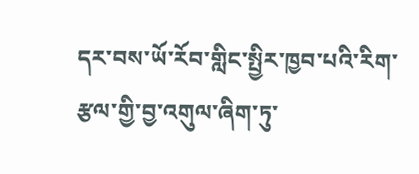དར་བས་ཡོ་རོབ་གླིང་སྤྱིར་ཁྱབ་པའི་རིག་རྩལ་གྱི་བྱ་འགུལ་ཞིག་ཏུ་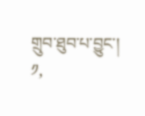གྲུབ་ཐུབ་པ་བྱུང་།
༡,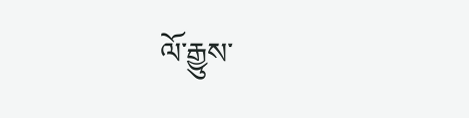ལོ་རྒྱུས་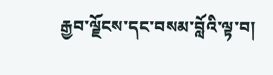རྒྱབ་ལྗོངས་དང་བསམ་བློའི་ལྟ་བ།